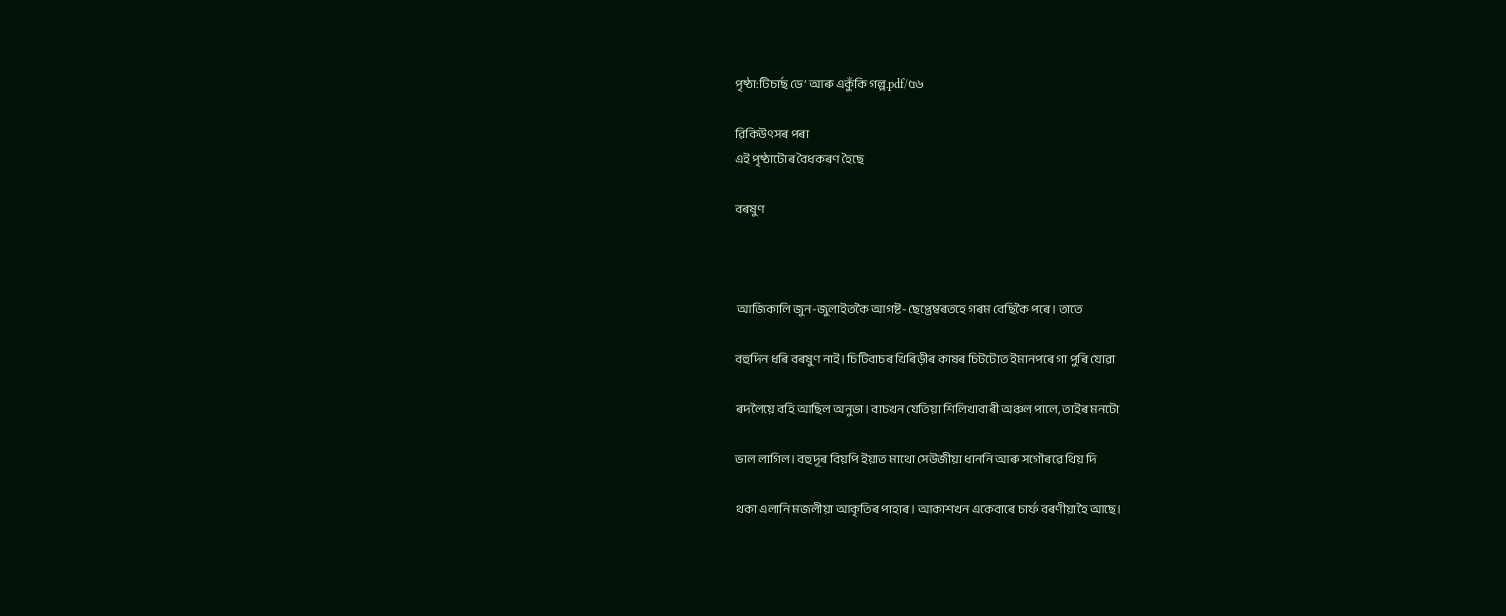পৃষ্ঠা:টিচাৰ্ছ ডে’ আৰু একুঁকি গল্প.pdf/৫৬

ৱিকিউৎসৰ পৰা
এই পৃষ্ঠাটোৰ বৈধকৰণ হৈছে

বৰষুণ



 আজিকালি জুন-জুলাইতকৈ আগষ্ট-ছেপ্তেম্বৰতহে গৰম বেছিকৈ পৰে। তাতে

বহুদিন ধৰি বৰষুণ নাই। চিটিবাচৰ খিৰিড়ীৰ কাষৰ চিটটোত ইমানপৰে গা পুৰি যোৱা

ৰদলৈয়ে বহি আছিল অনুভা। বাচখন যেতিয়া শিলিখাবাৰী অঞ্চল পালে, তাইৰ মনটো

ভাল লাগিল। বহুদূৰ বিয়পি ইয়াত মাথো সেউজীয়া ধাননি আৰু সগৌৰৱে থিয় দি

থকা এলানি মজলীয়া আকৃতিৰ পাহাৰ। আকাশখন একেবাৰে চাৰ্ফ বৰণীয়াহৈ আছে।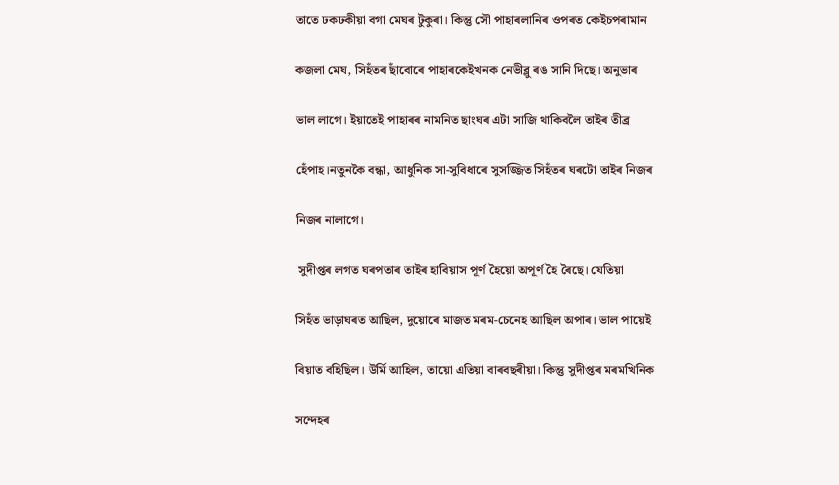তাতে ঢকঢকীয়া বগা মেঘৰ টুকুৰা। কিন্তু সৌ পাহাৰলানিৰ ওপৰত কেইচপৰামান

কজলা মেঘ, সিহঁতৰ ছাঁবোৰে পাহাৰকেইখনক নেভীব্লু ৰঙ সানি দিছে। অনুভাৰ

ভাল লাগে। ইয়াতেই পাহাৰৰ নামনিত ছাংঘৰ এটা সাজি থাকিবলৈ তাইৰ তীব্ৰ

হেঁপাহ।নতুনকৈ বন্ধা, আধুনিক সা-সুবিধাৰে সুসজ্জিত সিহঁতৰ ঘৰটো তাইৰ নিজৰ

নিজৰ নালাগে।

 সুদীপ্তৰ লগত ঘৰপতাৰ তাইৰ হাবিয়াস পূৰ্ণ হৈয়ো অপূৰ্ণ হৈ ৰৈছে। যেতিয়া

সিহঁত ভাড়াঘৰত আছিল, দুয়োৰে মাজত মৰম-চেনেহ আছিল অপাৰ। ভাল পায়েই

বিয়াত বহিছিল। উৰ্মি আহিল, তায়ো এতিয়া বাৰবছৰীয়া। কিন্তু সুদীপ্তৰ মৰমখিনিক

সন্দেহৰ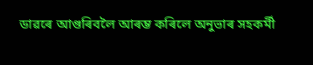ডাৱৰে আগুৰিবলৈ আৰম্ভ কৰিলে অনুভাৰ সহকৰ্মী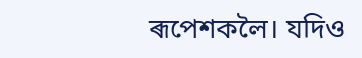ৰূপেশকলৈ। যদিও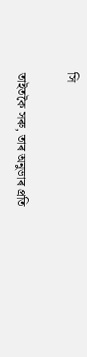সি

তাইতকৈ সৰু, তাৰ অনুভাৰ প্ৰতি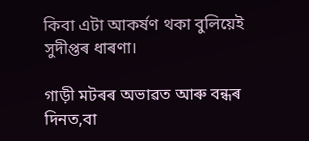কিবা এটা আকৰ্ষণ থকা বুলিয়েই সুদীপ্তৰ ধাৰণা।

গাড়ী মটৰৰ অভাৱত আৰু বন্ধৰ দিনত,বা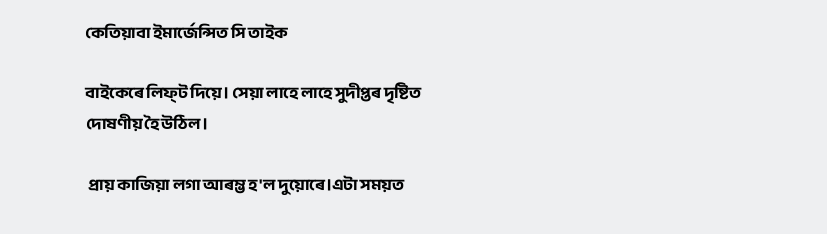কেতিয়াবা ইমাৰ্জেন্সিত সি তাইক

বাইকেৰে লিফ্‌ট দিয়ে। সেয়া লাহে লাহে সুদীপ্তৰ দৃষ্টিত দোষণীয় হৈ উঠিল।

 প্ৰায় কাজিয়া লগা আৰম্ভ হ'ল দুয়োৰে।এটা সময়ত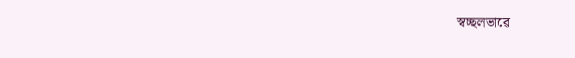স্বচ্ছলভাৱে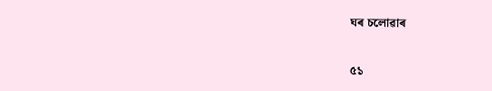ঘৰ চলোৱাৰ

৫১